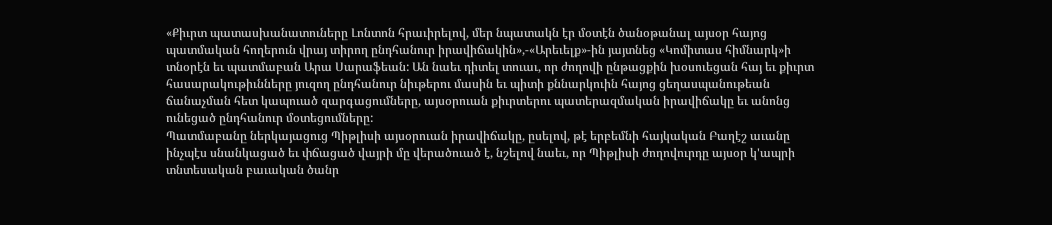«Քիւրտ պատասխանատուները Լոնտոն հրաւիրելով, մեր նպատակն էր մօտէն ծանօթանալ այսօր հայոց պատմական հողերուն վրայ տիրող ընդհանուր իրավիճակին»,-«Արեւելք»-ին յայտնեց «Կոմիտաս հիմնարկ»ի տնօրէն եւ պատմաբան Արա Սարաֆեան: Ան նաեւ դիտել տուաւ, որ ժողովի ընթացքին խօսուեցան հայ եւ քիւրտ հասարակութիւնները յուզող ընդհանուր նիւթերու մասին եւ պիտի քննարկուին հայոց ցեղասպանութեան ճանաչման հետ կապուած զարգացումները, այսօրուան քիւրտերու պատերազմական իրավիճակը եւ անոնց ունեցած ընդհանուր մօտեցումները:
Պատմաբանը ներկայացուց Պիթլիսի այսօրուան իրավիճակը, ըսելով, թէ երբեմնի հայկական Բաղէշ աւանը ինչպէս սնանկացած եւ փճացած վայրի մը վերածուած է, նշելով նաեւ, որ Պիթլիսի ժողովուրդը այսօր կ'ապրի տնտեսական բաւական ծանր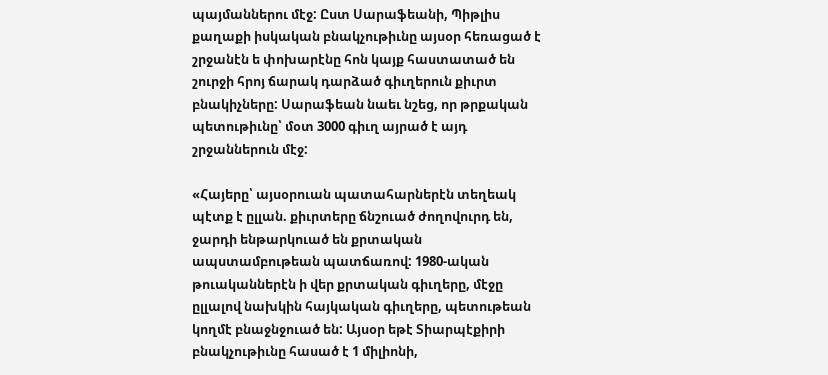պայմաններու մէջ: Ըստ Սարաֆեանի, Պիթլիս քաղաքի իսկական բնակչութիւնը այսօր հեռացած է շրջանէն ե փոխարէնը հոն կայք հաստատած են շուրջի հրոյ ճարակ դարձած գիւղերուն քիւրտ բնակիչները: Սարաֆեան նաեւ նշեց, որ թրքական պետութիւնը՝ մօտ 3000 գիւղ այրած է այդ շրջաններուն մէջ:

«Հայերը՝ այսօրուան պատահարներէն տեղեակ պէտք է ըլլան. քիւրտերը ճնշուած ժողովուրդ են, ջարդի ենթարկուած են քրտական ապստամբութեան պատճառով: 1980-ական թուականներէն ի վեր քրտական գիւղերը, մէջը ըլլալով նախկին հայկական գիւղերը, պետութեան կողմէ բնաջնջուած են: Այսօր եթէ Տիարպէքիրի բնակչութիւնը հասած է 1 միլիոնի,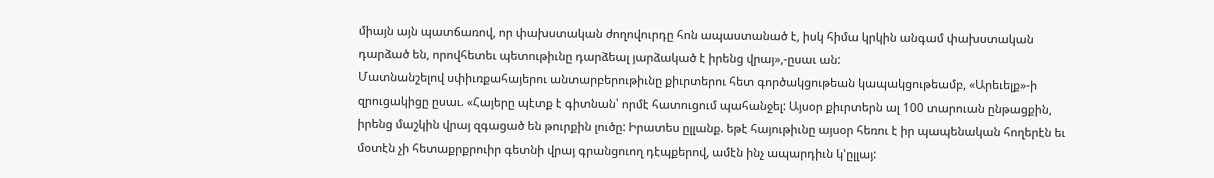միայն այն պատճառով, որ փախստական ժողովուրդը հոն ապաստանած է, իսկ հիմա կրկին անգամ փախստական դարձած են, որովհետեւ պետութիւնը դարձեալ յարձակած է իրենց վրայ»,-ըսաւ ան:
Մատնանշելով սփիւռքահայերու անտարբերութիւնը քիւրտերու հետ գործակցութեան կապակցութեամբ, «Արեւելք»-ի զրուցակիցը ըսաւ. «Հայերը պէտք է գիտնան՝ որմէ հատուցում պահանջել: Այսօր քիւրտերն ալ 100 տարուան ընթացքին, իրենց մաշկին վրայ զգացած են թուրքին լուծը: Իրատես ըլլանք. եթէ հայութիւնը այսօր հեռու է իր պապենական հողերէն եւ մօտէն չի հետաքրքրուիր գետնի վրայ գրանցուող դէպքերով, ամէն ինչ ապարդիւն կ'ըլլայ: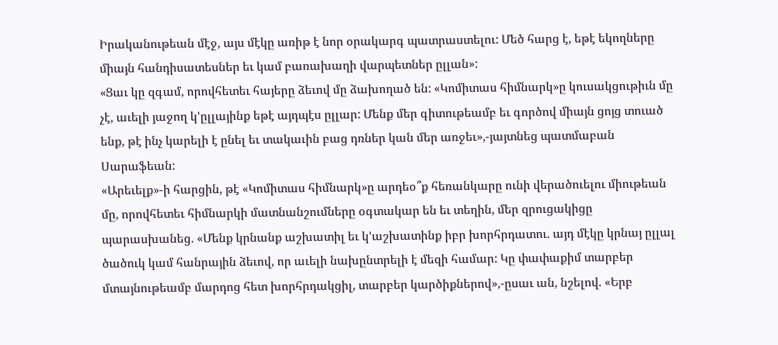Իրականութեան մէջ, այս մէկը առիթ է նոր օրակարգ պատրաստելու: Մեծ հարց է, եթէ եկողները միայն հանդիսատեսներ եւ կամ բառախաղի վարպետներ ըլլան»:
«Ցաւ կը զգամ, որովհետեւ հայերը ձեւով մը ձախողած են: «Կոմիտաս հիմնարկ»ը կուսակցութիւն մը չէ, աւելի յաջող կ'ըլլայինք եթէ այդպէս ըլլար: Մենք մեր գիտութեամբ եւ գործով միայն ցոյց տուած ենք, թէ ինչ կարելի է ընել եւ տակաւին բաց դռներ կան մեր առջեւ»,-յայտնեց պատմաբան Սարաֆեան:
«Արեւելք»-ի հարցին, թէ «Կոմիտաս հիմնարկ»ը արդեօ՞ք հեռանկարը ունի վերածուելու միութեան մը, որովհետեւ հիմնարկի մատնանշումները օգտակար են եւ տեղին, մեր զրուցակիցը պարասխանեց. «Մենք կրնանք աշխատիլ եւ կ'աշխատինք իբր խորհրդատու. այդ մէկը կրնայ ըլլալ ծածուկ կամ հանրային ձեւով, որ աւելի նախընտրելի է մեզի համար: Կը փափաքիմ տարբեր մտայնութեամբ մարդոց հետ խորհրդակցիլ, տարբեր կարծիքներով»,-ըսաւ ան, նշելով. «Երբ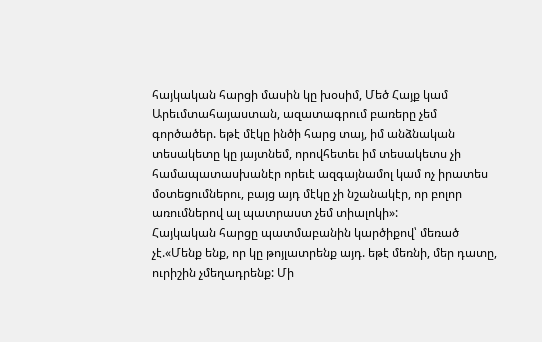հայկական հարցի մասին կը խօսիմ, Մեծ Հայք կամ Արեւմտահայաստան, ազատագրում բառերը չեմ գործածեր. եթէ մէկը ինծի հարց տայ, իմ անձնական տեսակետը կը յայտնեմ, որովհետեւ իմ տեսակետս չի համապատասխանէր որեւէ ազգայնամոլ կամ ոչ իրատես մօտեցումներու, բայց այդ մէկը չի նշանակէր, որ բոլոր առումներով ալ պատրաստ չեմ տիալոկի»:
Հայկական հարցը պատմաբանին կարծիքով՝ մեռած չէ.«Մենք ենք, որ կը թոյլատրենք այդ. եթէ մեռնի, մեր դատը, ուրիշին չմեղադրենք: Մի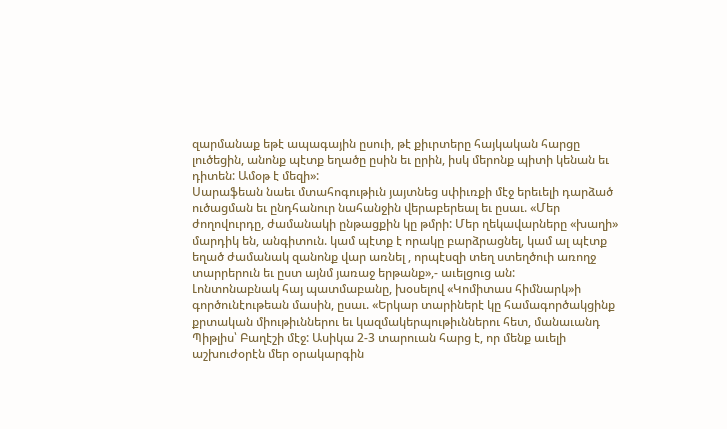զարմանաք եթէ ապագային ըսուի, թէ քիւրտերը հայկական հարցը լուծեցին, անոնք պէտք եղածը ըսին եւ ըրին, իսկ մերոնք պիտի կենան եւ դիտեն: Ամօթ է մեզի»:
Սարաֆեան նաեւ մտահոգութիւն յայտնեց սփիւռքի մէջ երեւելի դարձած ուծացման եւ ընդհանուր նահանջին վերաբերեալ եւ ըսաւ. «Մեր ժողովուրդը, ժամանակի ընթացքին կը թմրի: Մեր ղեկավարները «խաղի» մարդիկ են, անգիտուն. կամ պէտք է որակը բարձրացնել, կամ ալ պէտք եղած ժամանակ զանոնք վար առնել , որպէսզի տեղ ստեղծուի առողջ տարրերուն եւ ըստ այնմ յառաջ երթանք»,- աւելցուց ան:
Լոնտոնաբնակ հայ պատմաբանը, խօսելով «Կոմիտաս հիմնարկ»ի գործունէութեան մասին, ըսաւ. «Երկար տարիներէ կը համագործակցինք քրտական միութիւններու եւ կազմակերպութիւններու հետ, մանաւանդ Պիթլիս՝ Բաղէշի մէջ: Ասիկա 2-3 տարուան հարց է, որ մենք աւելի աշխուժօրէն մեր օրակարգին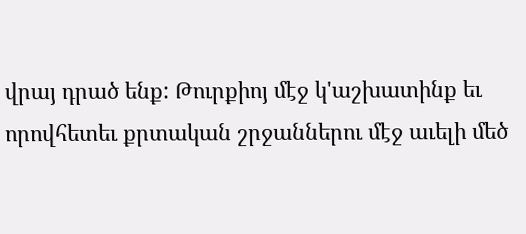վրայ դրած ենք: Թուրքիոյ մէջ կ'աշխատինք եւ որովհետեւ քրտական շրջաններու մէջ աւելի մեծ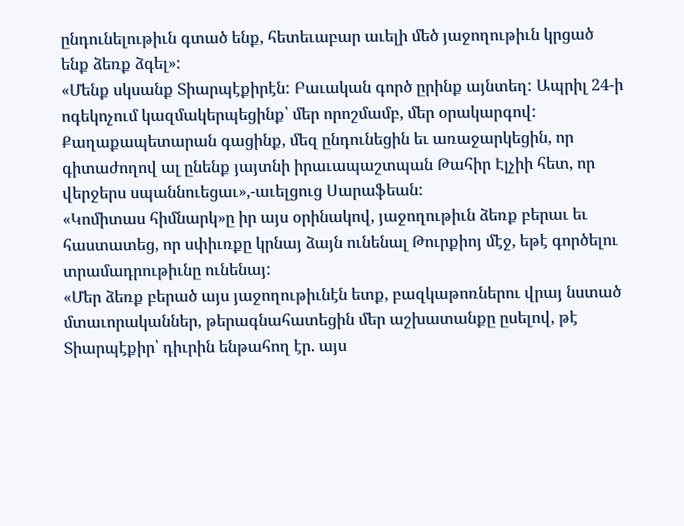ընդունելութիւն գտած ենք, հետեւաբար աւելի մեծ յաջողութիւն կրցած ենք ձեռք ձգել»:
«Մենք սկսանք Տիարպէքիրէն: Բաւական գործ ըրինք այնտեղ: Ապրիլ 24-ի ոգեկոչում կազմակերպեցինք՝ մեր որոշմամբ, մեր օրակարգով: Քաղաքապետարան գացինք, մեզ ընդունեցին եւ առաջարկեցին, որ գիտաժողով ալ ընենք յայտնի իրաւապաշտպան Թահիր Էլչիի հետ, որ վերջերս սպաննուեցաւ»,-աւելցուց Սարաֆեան:
«Կոմիտաս հիմնարկ»ը իր այս օրինակով, յաջողութիւն ձեռք բերաւ եւ հաստատեց, որ սփիւռքը կրնայ ձայն ունենալ Թուրքիոյ մէջ, եթէ գործելու տրամադրութիւնը ունենայ:
«Մեր ձեռք բերած այս յաջողութիւնէն ետք, բազկաթոռներու վրայ նստած մտաւորականներ, թերագնահատեցին մեր աշխատանքը ըսելով, թէ Տիարպէքիր՝ դիւրին ենթահող էր. այս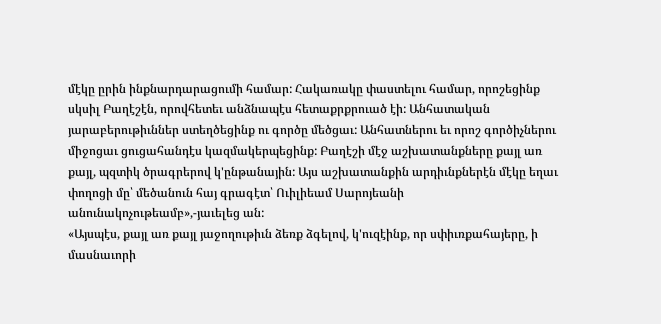մէկը ըրին ինքնարդարացումի համար: Հակառակը փաստելու համար, որոշեցինք սկսիլ Բաղէշէն, որովհետեւ անձնապէս հետաքրքրուած էի: Անհատական յարաբերութիւններ ստեղծեցինք ու գործը մեծցաւ: Անհատներու եւ որոշ գործիչներու միջոցաւ ցուցահանդէս կազմակերպեցինք: Բաղէշի մէջ աշխատանքները քայլ առ քայլ, պզտիկ ծրագրերով կ'ընթանային: Այս աշխատանքին արդիւնքներէն մէկը եղաւ փողոցի մը՝ մեծանուն հայ գրագէտ՝ Ուիլիեամ Սարոյեանի անունակոչութեամբ»,-յաւելեց ան:
«Այսպէս, քայլ առ քայլ յաջողութիւն ձեռք ձգելով, կ'ուզէինք, որ սփիւռքահայերը, ի մասնաւորի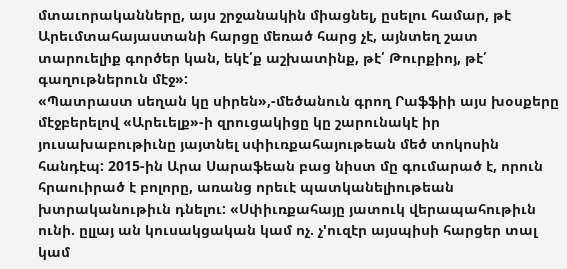մտաւորականները, այս շրջանակին միացնել, ըսելու համար, թէ Արեւմտահայաստանի հարցը մեռած հարց չէ, այնտեղ շատ տարուելիք գործեր կան, եկէ՛ք աշխատինք, թէ՛ Թուրքիոյ, թէ՛ գաղութներուն մէջ»:
«Պատրաստ սեղան կը սիրեն»,-մեծանուն գրող Րաֆֆիի այս խօսքերը մէջբերելով «Արեւելք»-ի զրուցակիցը կը շարունակէ իր յուսախաբութիւնը յայտնել սփիւռքահայութեան մեծ տոկոսին հանդէպ: 2015-ին Արա Սարաֆեան բաց նիստ մը գումարած է, որուն հրաուիրած է բոլորը, առանց որեւէ պատկանելիութեան խտրականութիւն դնելու: «Սփիւռքահայը յատուկ վերապահութիւն ունի. ըլլայ ան կուսակցական կամ ոչ. չ'ուզէր այսպիսի հարցեր տալ կամ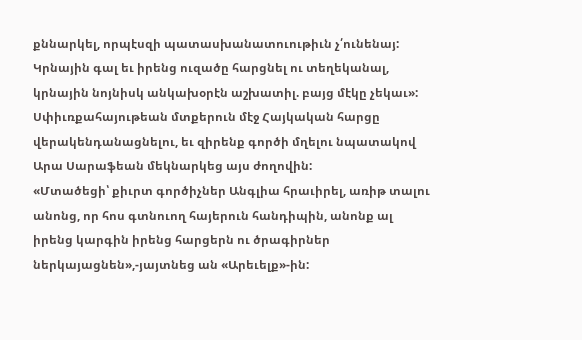քննարկել, որպէսզի պատասխանատուութիւն չ՛ունենայ: Կրնային գալ եւ իրենց ուզածը հարցնել ու տեղեկանալ, կրնային նոյնիսկ անկախօրէն աշխատիլ. բայց մէկը չեկաւ»:
Սփիւռքահայութեան մտքերուն մէջ Հայկական հարցը վերակենդանացնելու, եւ զիրենք գործի մղելու նպատակով Արա Սարաֆեան մեկնարկեց այս ժողովին:
«Մտածեցի՝ քիւրտ գործիչներ Անգլիա հրաւիրել, առիթ տալու անոնց, որ հոս գտնուող հայերուն հանդիպին, անոնք ալ իրենց կարգին իրենց հարցերն ու ծրագիրներ ներկայացնեն»,-յայտնեց ան «Արեւելք»-ին: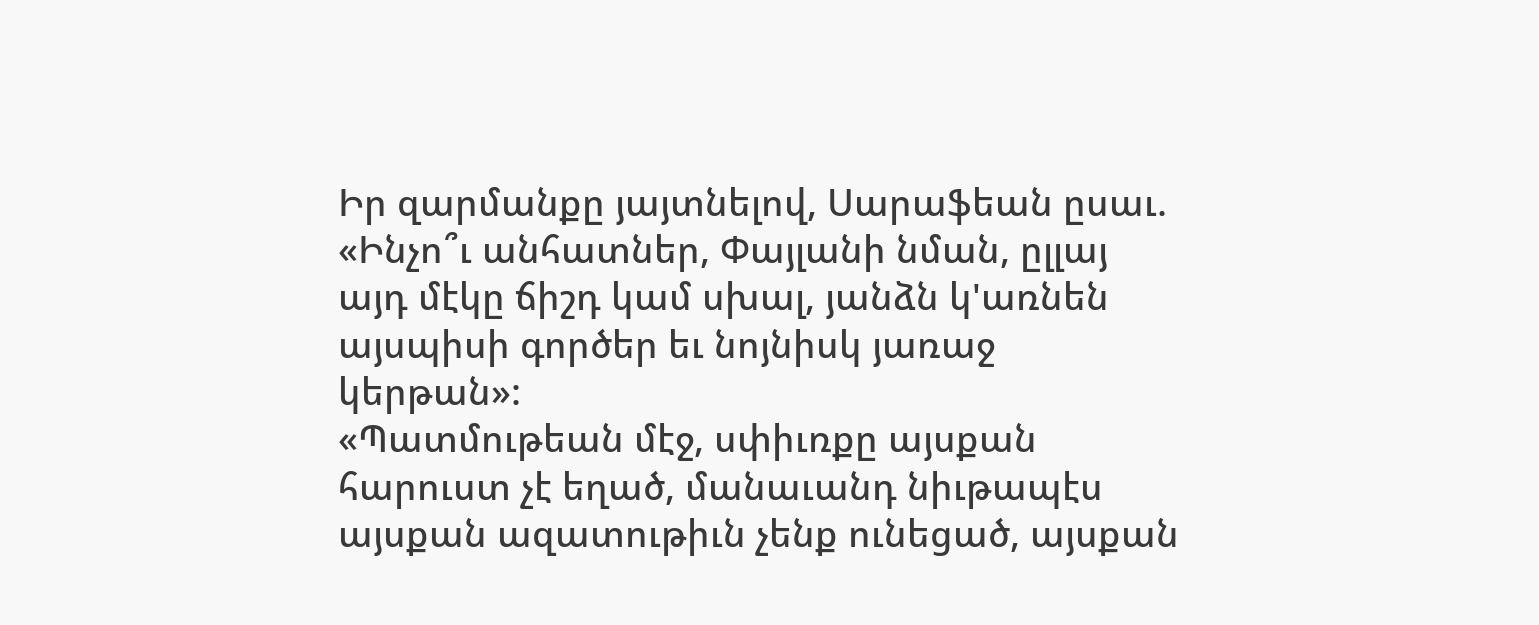Իր զարմանքը յայտնելով, Սարաֆեան ըսաւ. «Ինչո՞ւ անհատներ, Փայլանի նման, ըլլայ այդ մէկը ճիշդ կամ սխալ, յանձն կ'առնեն այսպիսի գործեր եւ նոյնիսկ յառաջ կերթան»:
«Պատմութեան մէջ, սփիւռքը այսքան հարուստ չէ եղած, մանաւանդ նիւթապէս այսքան ազատութիւն չենք ունեցած, այսքան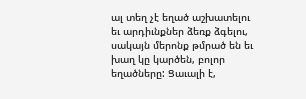ալ տեղ չէ եղած աշխատելու եւ արդիւնքներ ձեռք ձգելու, սակայն մերոնք թմրած են եւ խաղ կը կարծեն, բոլոր եղածները: Ցաւալի է,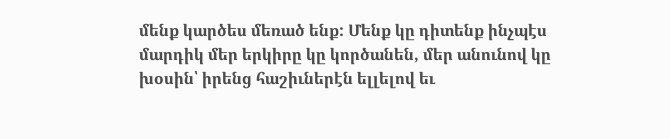մենք կարծես մեռած ենք: Մենք կը դիտենք ինչպէս մարդիկ մեր երկիրը կը կործանեն, մեր անունով կը խօսին՝ իրենց հաշիւներէն ելլելով եւ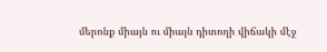մերոնք միայն ու միայն դիտողի վիճակի մէջ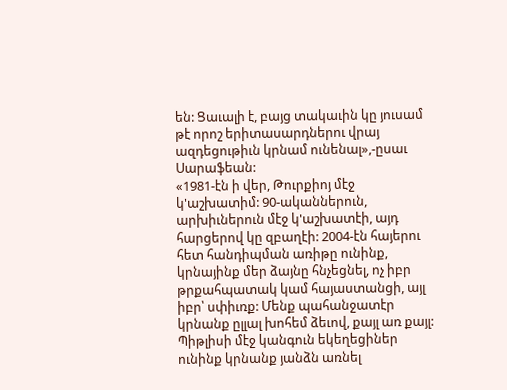են: Ցաւալի է, բայց տակաւին կը յուսամ թէ որոշ երիտասարդներու վրայ ազդեցութիւն կրնամ ունենալ»,-ըսաւ Սարաֆեան:
«1981-էն ի վեր, Թուրքիոյ մէջ կ'աշխատիմ: 90-ականներուն, արխիւներուն մէջ կ'աշխատէի, այդ հարցերով կը զբաղէի: 2004-էն հայերու հետ հանդիպման առիթը ունինք, կրնայինք մեր ձայնը հնչեցնել, ոչ իբր թրքահպատակ կամ հայաստանցի, այլ իբր՝ սփիւռք: Մենք պահանջատէր կրնանք ըլլալ խոհեմ ձեւով, քայլ առ քայլ: Պիթլիսի մէջ կանգուն եկեղեցիներ ունինք կրնանք յանձն առնել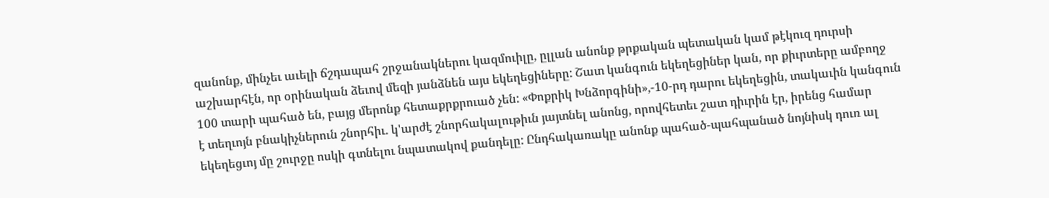զանոնք, մինչեւ աւելի ճշդապահ շրջանակներու կազմուիլը, ըլլան անոնք թրքական պետական կամ թէկուզ դուրսի աշխարհէն, որ օրինական ձեւով մեզի յանձնեն այս եկեղեցիները: Շատ կանգուն եկեղեցիներ կան, որ քիւրտերը ամբողջ 100 տարի պահած են, բայց մերոնք հետաքրքրուած չեն: «Փոքրիկ Խնձորգինի»,-10-րդ դարու եկեղեցին, տակաւին կանգուն է տեղւոյն բնակիչներուն շնորհիւ. կ'արժէ շնորհակալութիւն յայտնել անոնց, որովհետեւ շատ դիւրին էր, իրենց համար եկեղեցւոյ մը շուրջը ոսկի գտնելու նպատակով քանդելը: Ընդհակառակը անոնք պահած-պահպանած նոյնիսկ դուռ ալ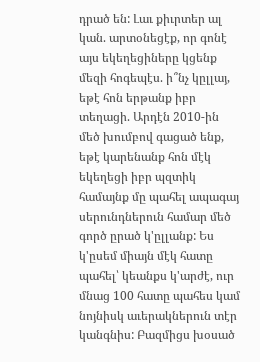դրած են: Լաւ քիւրտեր ալ կան. արտօնեցէք, որ գոնէ այս եկեղեցիները կցենք մեզի հոգեպէս. ի՞նչ կըլլայ, եթէ հոն երթանք իբր տեղացի. Արդէն 2010-ին մեծ խումբով գացած ենք, եթէ կարենանք հոն մէկ եկեղեցի իբր պզտիկ համայնք մը պահել ապագայ սերունդներուն համար մեծ գործ ըրած կ'ըլլանք: Ես կ'ըսեմ միայն մէկ հատը պահել՝ կեանքս կ'արժէ, ուր մնաց 100 հատը պահես կամ նոյնիսկ աւերակներուն տէր կանգնիս: Բազմիցս խօսած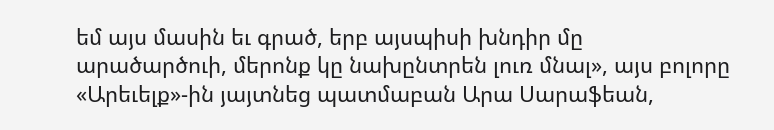եմ այս մասին եւ գրած, երբ այսպիսի խնդիր մը արածարծուի, մերոնք կը նախընտրեն լուռ մնալ», այս բոլորը «Արեւելք»-ին յայտնեց պատմաբան Արա Սարաֆեան,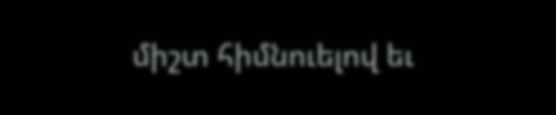միշտ հիմնուելով եւ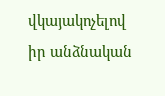վկայակոչելով իր անձնական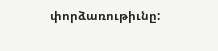փորձառութիւնը: